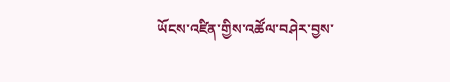ཡོངས་འཛིན་གྱིས་འཚོལ་བཤེར་བྱས་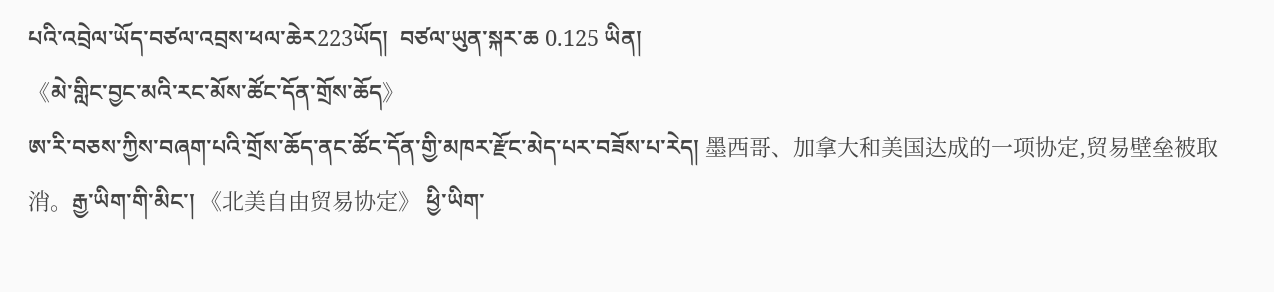པའི་འབྲེལ་ཡོད་བཙལ་འབྲས་ཕལ་ཆེར223ཡོད།  བཙལ་ཡུན་སྐར་ཆ 0.125 ཡིན།
《མེ་གླིང་བྱང་མའི་རང་མོས་ཚོང་དོན་གྲོས་ཆོད》
ཨ་རི་བཅས་ཀྱིས་བཞག་པའི་གྲོས་ཆོད་ནང་ཚོང་དོན་གྱི་མཁར་རྫོང་མེད་པར་བཟོས་པ་རེད། 墨西哥、加拿大和美国达成的一项协定,贸易壁垒被取消。རྒྱ་ཡིག་གི་མིང་། 《北美自由贸易协定》 ཕྱི་ཡིག་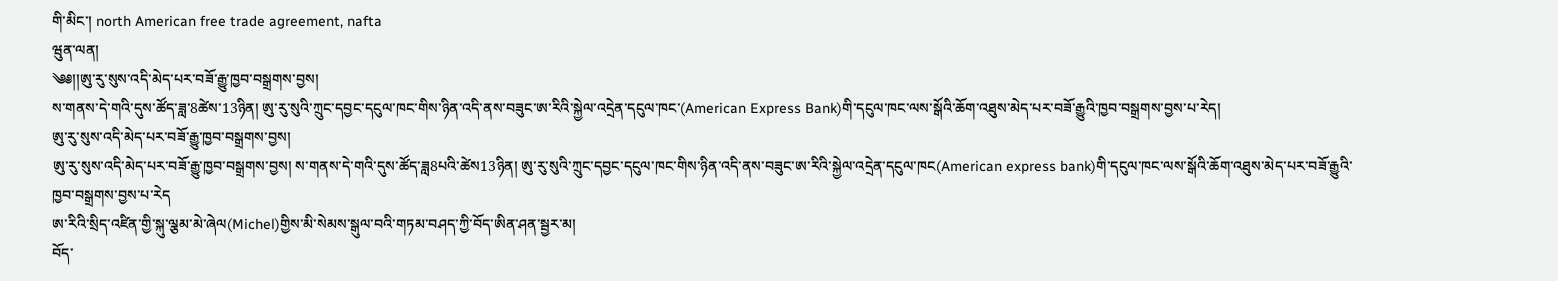གི་མིང་། north American free trade agreement, nafta
ཝུན་ལན།
༄༅།།ཨུ་རུ་སུས་འདི་མེད་པར་བཟོ་རྒྱུ་ཁྱབ་བསྒྲགས་བྱས།
ས་གནས་དེ་གའི་དུས་ཚོད་ཟླ་8ཚེས་13ཉིན། ཨུ་རུ་སུའི་ཀྲུང་དབྱང་དངུལ་ཁང་གིས་ཉིན་འདི་ནས་བཟུང་ཨ་རིའི་སྐྱེལ་འདྲེན་དངུལ་ཁང་(American Express Bank)གི་དངུལ་ཁང་ལས་སྒོའི་ཆོག་འཐུས་མེད་པར་བཟོ་རྒྱུའི་ཁྱབ་བསྒྲགས་བྱས་པ་རེད།
ཨུ་རུ་སུས་འདི་མེད་པར་བཟོ་རྒྱུ་ཁྱབ་བསྒྲགས་བྱས།
ཨུ་རུ་སུས་འདི་མེད་པར་བཟོ་རྒྱུ་ཁྱབ་བསྒྲགས་བྱས། ས་གནས་དེ་གའི་དུས་ཚོད་ཟླ8པའི་ཚེས13ཉིན། ཨུ་རུ་སུའི་ཀྲུང་དབྱང་དངུལ་ཁང་གིས་ཉིན་འདི་ནས་བཟུང་ཨ་རིའི་སྐྱེལ་འདྲེན་དངུལ་ཁང(American express bank)གི་དངུལ་ཁང་ལས་སྒོའི་ཆོག་འཐུས་མེད་པར་བཟོ་རྒྱུའི་ཁྱབ་བསྒྲགས་བྱས་པ་རེད
ཨ་རིའི་སྲིད་འཛིན་གྱི་སྐུ་ལྕམ་མེ་ཞེལ(Michel)གྱིས་མི་སེམས་སྒུལ་བའི་གཏམ་བཤད་ཀྱི་བོད་ཨིན་ཤན་སྦྱར་མ།
བོད་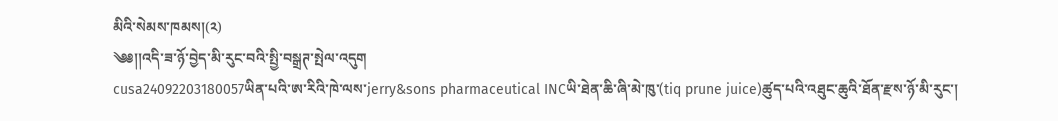མིའི་སེམས་ཁམས།(༢)
༄༅།།འདི་ཟ་ཉོ་བྱེད་མི་རུང་བའི་སྤྱི་བསྒྲཊ་སྤེལ་འདུག
cusa24092203180057ཡིན་པའི་ཨ་རིའི་ཁེ་ལས་jerry&sons pharmaceutical INCཡི་ཐེན་ཆི་ཞི་མེ་ཁུ་(tiq prune juice)ཚུད་པའི་འཐུང་ཆུའི་ཐོན་རྫས་ཉོ་མི་རུང་།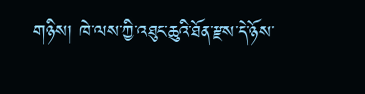གཉིས། ཁེ་ལས་ཀྱི་འཐུང་ཆུའི་ཐོན་རྫས་དེ་ཉོས་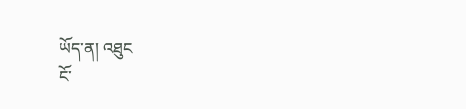ཡོད་ན། འཐུང
ངོ་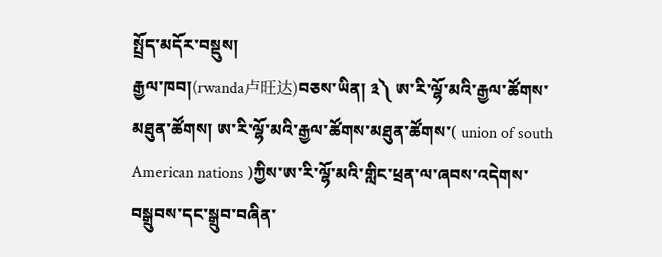སྤྲོད་མདོར་བསྡུས།
རྒྱལ་ཁབ།(rwanda卢旺达)བཅས་ཡིན། ༣༽ ཨ་རི་ལྷོ་མའི་རྒྱལ་ཚོགས་མཐུན་ཚོགས། ཨ་རི་ལྷོ་མའི་རྒྱལ་ཚོགས་མཐུན་ཚོགས་( union of south American nations )ཀྱིས་ཨ་རི་ལྷོ་མའི་གླིང་ཕྲན་ལ་ཞབས་འདེགས་བསྒྲུབས་དང་སྒྲུབ་བཞིན་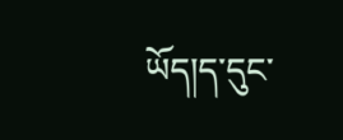ཡོད།ད་དུང་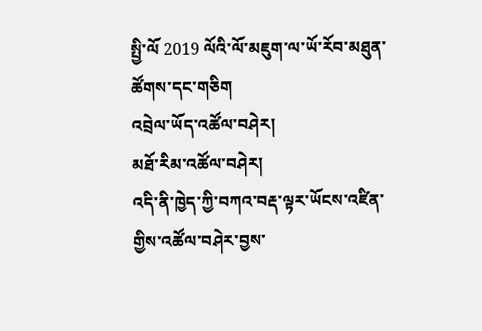སྤྱི་ལོ 2019 ལོའི་ལོ་མཇུག་ལ་ཡོ་རོབ་མཐུན་ཚོགས་དང་གཅིག
འབྲེལ་ཡོད་འཚོལ་བཤེར།
མཐོ་རིམ་འཚོལ་བཤེར།
འདི་ནི་ཁྱེད་ཀྱི་བཀའ་བརྡ་ལྟར་ཡོངས་འཛིན་གྱིས་འཚོལ་བཤེར་བྱས་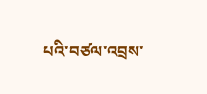པའི་བཙལ་འབྲས་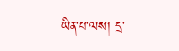ཡིན་པ་ལས། དྲ་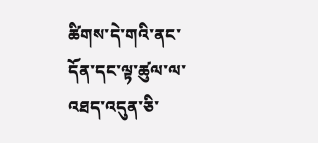ཚིགས་དེ་གའི་ནང་དོན་དང་ལྟ་ཚུལ་ལ་འཐད་འདུན་ཅི་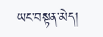ཡང་བསྟན་མེད།